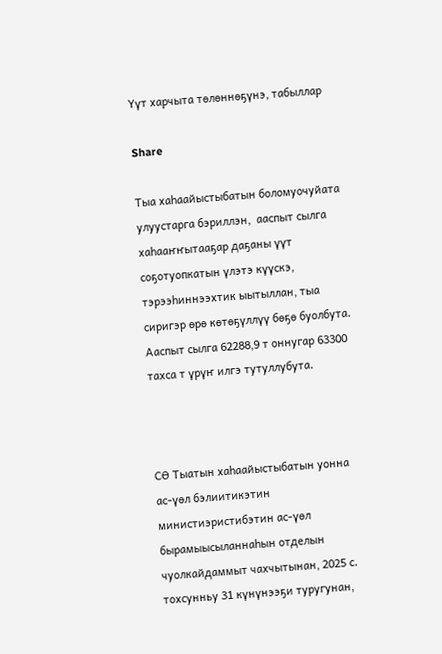Үүт харчыта төлөннөҕүнэ, табыллар

Share

Тыа хаһаайыстыбатын боломуочуйата улуустарга бэриллэн,  ааспыт сылга хаһааҥҥытааҕар даҕаны үүт соҕотуопкатын үлэтэ күүскэ, тэрээһиннээхтик ыытыллан, тыа сиригэр өрө көтөҕүллүү бөҕө буолбута. Ааспыт сылга 62288,9 т оннугар 63300 тахса т үрүҥ илгэ тутуллубута.



СӨ Тыатын хаһаайыстыбатын уонна ас-үөл бэлиитикэтин министиэристибэтин ас-үөл бырамыысыланнаһын отделын чуолкайдаммыт чахчытынан, 2025 с. тохсунньу 31 күнүнээҕи туругунан,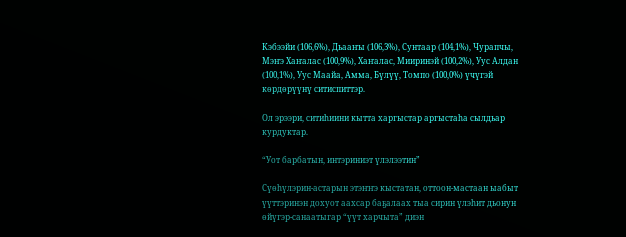Кэбээйи (106,6%), Дьааҥы (106,3%), Сунтаар (104,1%), Чурапчы, Мэҥэ Хаҥалас (100,9%), Хаҥалас, Мииринэй (100,2%), Уус Алдан (100,1%), Уус Маайа, Амма, Бүлүү, Томпо (100,0%) үчүгэй көрдөрүүнү ситиспиттэр.

Ол эрээри, ситиһиини кытта харгыстар аргыстаһа сылдьар курдуктар.

“Уот барбатын, интэриниэт үлэлээтин”

Сүөһүлэрин-астарын этэҥҥэ кыстатан, оттоон-мастаан ыабыт үүттэринэн дохуот аахсар баҕалаах тыа сирин үлэһит дьонун өйүгэр-санаатыгар “үүт харчыта” диэн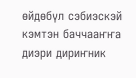өйдөбүл сэбиэскэй кэмтэн баччааҥҥа диэри дириҥник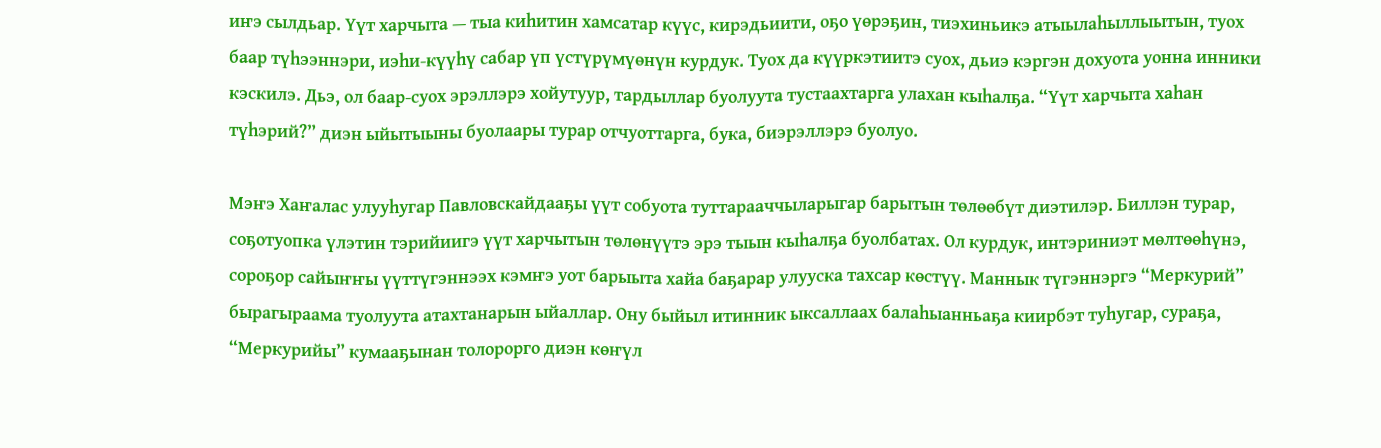иҥэ сылдьар. Үүт харчыта — тыа киһитин хамсатар күүс, кирэдьиити, оҕо үөрэҕин, тиэхиньикэ атыылаһыллыытын, туох баар түһээннэри, иэһи-күүһү сабар үп үстүрүмүөнүн курдук. Туох да күүркэтиитэ суох, дьиэ кэргэн дохуота уонна инники кэскилэ. Дьэ, ол баар-суох эрэллэрэ хойутуур, тардыллар буолуута тустаахтарга улахан кыһалҕа. “Үүт харчыта хаһан түһэрий?” диэн ыйытыыны буолаары турар отчуоттарга, бука, биэрэллэрэ буолуо.

Мэҥэ Хаҥалас улууһугар Павловскайдааҕы үүт собуота туттарааччыларыгар барытын төлөөбүт диэтилэр. Биллэн турар, соҕотуопка үлэтин тэрийиигэ үүт харчытын төлөнүүтэ эрэ тыын кыһалҕа буолбатах. Ол курдук, интэриниэт мөлтөөһүнэ, сороҕор сайыҥҥы үүттүгэннээх кэмҥэ уот барыыта хайа баҕарар улууска тахсар көстүү. Маннык түгэннэргэ “Меркурий” бырагыраама туолуута атахтанарын ыйаллар. Ону быйыл итинник ыксаллаах балаһыанньаҕа киирбэт туһугар, сураҕа, “Меркурийы” кумааҕынан толорорго диэн көҥүл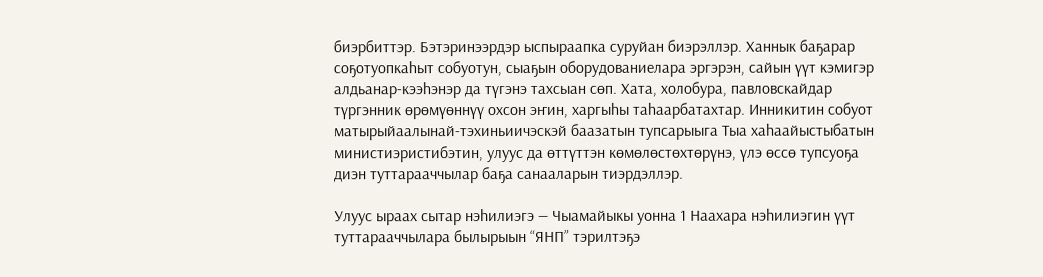биэрбиттэр. Бэтэринээрдэр ыспыраапка суруйан биэрэллэр. Ханнык баҕарар соҕотуопкаһыт собуотун, сыаҕын оборудованиелара эргэрэн, сайын үүт кэмигэр алдьанар-кээһэнэр да түгэнэ тахсыан сөп. Хата, холобура, павловскайдар түргэнник өрөмүөннүү охсон эҥин, харгыһы таһаарбатахтар. Инникитин собуот матырыйаалынай-тэхиньиичэскэй баазатын тупсарыыга Тыа хаһаайыстыбатын министиэристибэтин, улуус да өттүттэн көмөлөстөхтөрүнэ, үлэ өссө тупсуоҕа диэн туттарааччылар баҕа санааларын тиэрдэллэр.

Улуус ыраах сытар нэһилиэгэ — Чыамайыкы уонна 1 Наахара нэһилиэгин үүт туттарааччылара былырыын “ЯНП” тэрилтэҕэ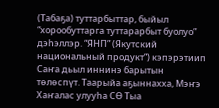(Табаҕа) туттарбыттар, быйыл “хорообуттарга туттарарбыт буолуо” дэһэллэр. “ЯНП” (Якутский национальный продукт”) кэпэрэтиип Саҥа дьыл иннинэ барытын төлөспүт. Таарыйа аҕыннахха, Мэҥэ Хаҥалас улууһа СӨ Тыа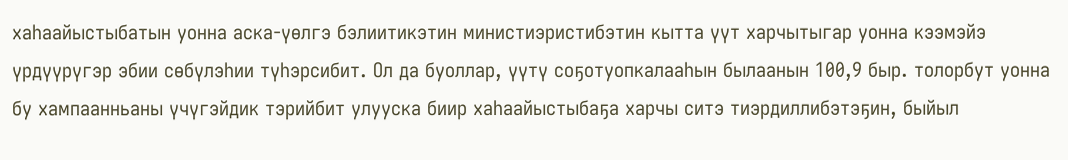хаһаайыстыбатын уонна аска-үөлгэ бэлиитикэтин министиэристибэтин кытта үүт харчытыгар уонна кээмэйэ үрдүүрүгэр эбии сөбүлэһии түһэрсибит. Ол да буоллар, үүтү соҕотуопкалааһын былаанын 100,9 быр. толорбут уонна бу хампаанньаны үчүгэйдик тэрийбит улууска биир хаһаайыстыбаҕа харчы ситэ тиэрдиллибэтэҕин, быйыл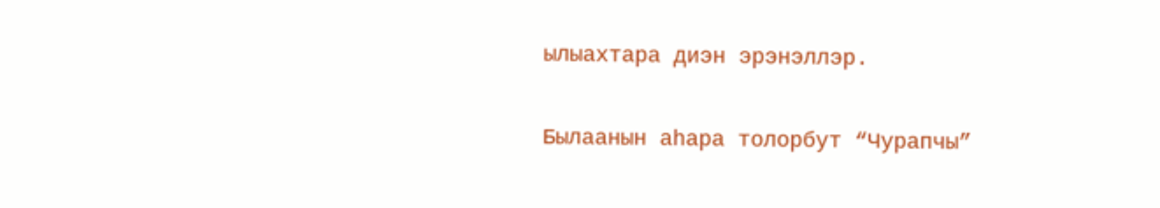ылыахтара диэн эрэнэллэр.

Былаанын аһара толорбут “Чурапчы”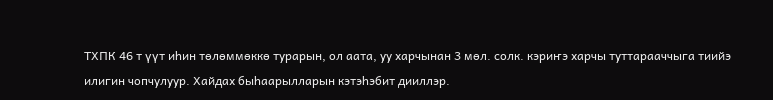ТХПК 46 т үүт иһин төлөммөккө турарын, ол аата, уу харчынан 3 мөл. солк. кэриҥэ харчы туттарааччыга тиийэ илигин чопчулуур. Хайдах быһаарылларын кэтэһэбит дииллэр.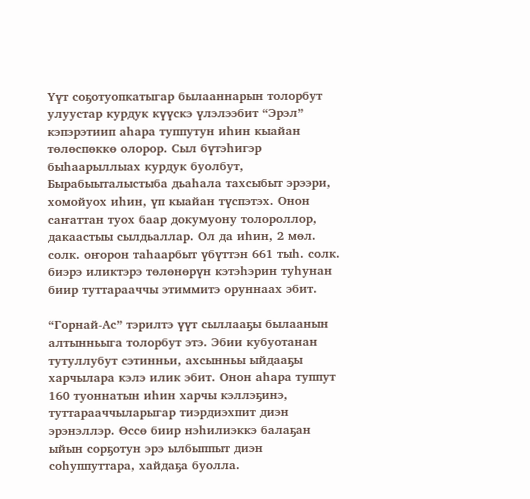Үүт соҕотуопкатыгар былааннарын толорбут улуустар курдук күүскэ үлэлээбит “Эрэл” кэпэрэтиип аһара туппутун иһин кыайан төлөспөккө олорор. Сыл бүтэһигэр быһаарыллыах курдук буолбут, Бырабыыталыстыба дьаһала тахсыбыт эрээри, хомойуох иһин, үп кыайан түспэтэх. Онон саҥаттан туох баар докумуону толороллор, дакаастыы сылдьаллар. Ол да иһин, 2 мөл. солк. оҥорон таһаарбыт үбүттэн 661 тыһ. солк. биэрэ иликтэрэ төлөнөрүн кэтэһэрин туһунан биир туттарааччы этиммитэ оруннаах эбит.

“Горнай-Ас” тэрилтэ үүт сыллааҕы былаанын алтынньыга толорбут этэ. Эбии кубуотанан тутуллубут сэтинньи, ахсынньы ыйдааҕы харчылара кэлэ илик эбит. Онон аһара туппут 160 туоннатын иһин харчы кэллэҕинэ, туттарааччыларыгар тиэрдиэхпит диэн эрэнэллэр. Өссө биир нэһилиэккэ балаҕан ыйын сорҕотун эрэ ылбыппыт диэн соһуппуттара, хайдаҕа буолла.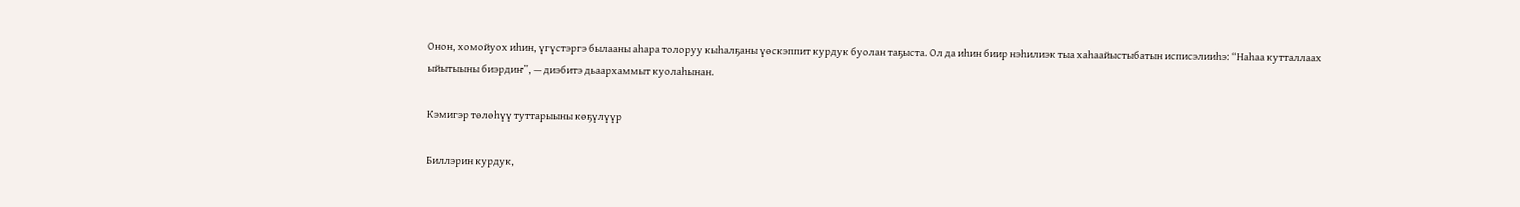Онон, хомойуох иһин, үгүстэргэ былааны аһара толоруу кыһалҕаны үөскэппит курдук буолан таҕыста. Ол да иһин биир нэһилиэк тыа хаһаайыстыбатын исписэлииһэ: “Наһаа кутталлаах ыйытыыны биэрдиҥ”, — диэбитэ дьаархаммыт куолаһынан.

Кэмигэр төлөһүү туттарыыны көҕүлүүр

Биллэрин курдук,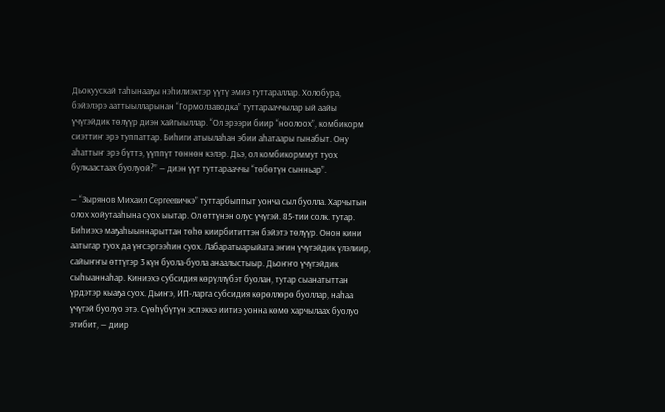Дьокуускай таһынааҕы нэһилиэктэр үүтү эмиэ туттараллар. Холобура, бэйэлэрэ ааттыылларынан “Гормолзаводка” туттарааччылар ый аайы үчүгэйдик төлүүр диэн хайгыыллар. “Ол эрээри биир “ноолоох”, комбикорм сиэттиҥ эрэ туппаттар. Биһиги атыылаһан эбии аһатаары гынабыт. Ону аһаттыҥ эрэ бүттэ, үүппүт төннөн кэлэр. Дьэ, ол комбикорммут туох булкаастаах буолуой?” — диэн үүт туттарааччы “төбөтүн сынньар”.

— “Зырянов Михаил Сергеевичкэ” туттарбыппыт уонча сыл буолла. Харчытын олох хойутааһына суох ыытар. Ол өттүнэн олус үчүгэй. 85‑тии солк. тутар. Биһиэхэ маҕаһыыннарыттан төһө киирбититтэн бэйэтэ төлүүр. Онон кини аатыгар туох да үҥсэргээһин суох. Лабаратыарыйата эҥин үчүгэйдик үлэлиир, сайыҥҥы өттүгэр 3 күн буола-буола анаалыстыыр. Дьоҥҥо үчүгэйдик сыһыаннаһар. Киниэхэ субсидия көрүллүбэт буолан, тутар сыанатыттан үрдэтэр кыаҕа суох. Дьиҥэ, ИП-ларга субсидия көрөллөрө буоллар, наһаа үчүгэй буолуо этэ. Сүөһүбүтүн эспэккэ иитиэ уонна көмө харчылаах буолуо этибит, — диир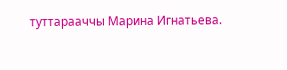туттарааччы Марина Игнатьева.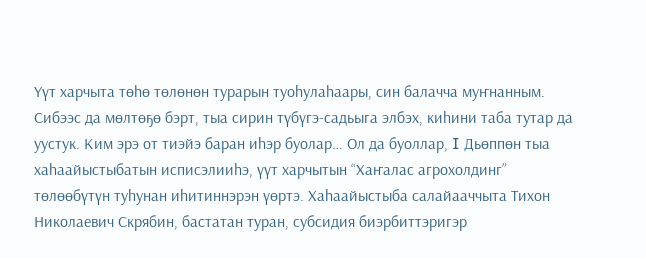Үүт харчыта төһө төлөнөн турарын туоһулаһаары, син балачча муҥнанным. Сибээс да мөлтөҕө бэрт, тыа сирин түбүгэ-садьыга элбэх, киһини таба тутар да уустук. Ким эрэ от тиэйэ баран иһэр буолар… Ол да буоллар, I Дьөппөн тыа хаһаайыстыбатын исписэлииһэ, үүт харчытын “Хаҥалас агрохолдинг” төлөөбүтүн туһунан иһитиннэрэн үөртэ. Хаһаайыстыба салайааччыта Тихон Николаевич Скрябин, бастатан туран, субсидия биэрбиттэригэр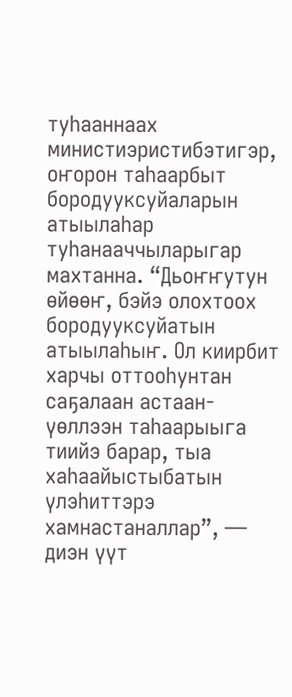туһааннаах министиэристибэтигэр, оҥорон таһаарбыт бородууксуйаларын атыылаһар туһанааччыларыгар махтанна. “Дьоҥҥутун өйөөҥ, бэйэ олохтоох бородууксуйатын атыылаһыҥ. Ол киирбит харчы оттооһунтан саҕалаан астаан-үөллээн таһаарыыга тиийэ барар, тыа хаһаайыстыбатын үлэһиттэрэ хамнастаналлар”, — диэн үүт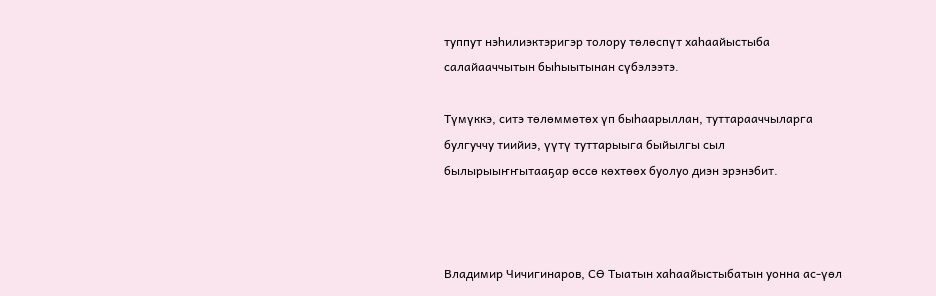туппут нэһилиэктэригэр толору төлөспүт хаһаайыстыба салайааччытын быһыытынан сүбэлээтэ.

Түмүккэ, ситэ төлөммөтөх үп быһаарыллан, туттарааччыларга булгуччу тиийиэ, үүтү туттарыыга быйылгы сыл былырыыҥҥытааҕар өссө көхтөөх буолуо диэн эрэнэбит.



Владимир Чичигинаров, СӨ Тыатын хаһаайыстыбатын уонна ас-үөл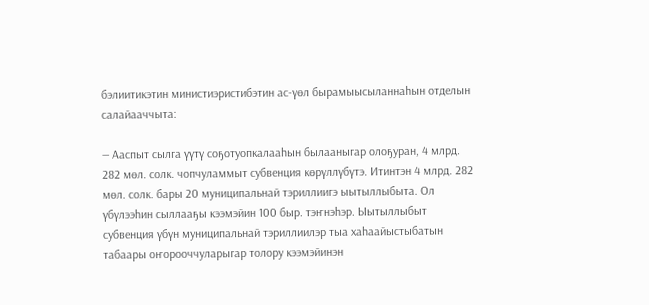бэлиитикэтин министиэристибэтин ас-үөл бырамыысыланнаһын отделын салайааччыта:

— Ааспыт сылга үүтү соҕотуопкалааһын былааныгар олоҕуран, 4 млрд. 282 мөл. солк. чопчуламмыт субвенция көрүллүбүтэ. Итинтэн 4 млрд. 282 мөл. солк. бары 20 муниципальнай тэриллиигэ ыытыллыбыта. Ол үбүлээһин сыллааҕы кээмэйин 100 быр. тэҥнэһэр. Ыытыллыбыт субвенция үбүн муниципальнай тэриллиилэр тыа хаһаайыстыбатын табаары оҥорооччуларыгар толору кээмэйинэн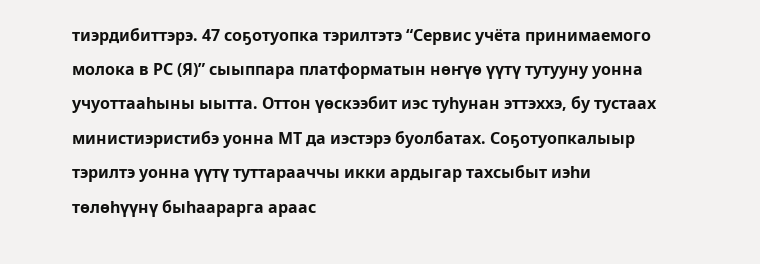тиэрдибиттэрэ. 47 соҕотуопка тэрилтэтэ “Сервис учёта принимаемого молока в РС (Я)” сыыппара платформатын нөҥүө үүтү тутууну уонна учуоттааһыны ыытта. Оттон үөскээбит иэс туһунан эттэххэ, бу тустаах министиэристибэ уонна МТ да иэстэрэ буолбатах. Соҕотуопкалыыр тэрилтэ уонна үүтү туттарааччы икки ардыгар тахсыбыт иэһи төлөһүүнү быһаарарга араас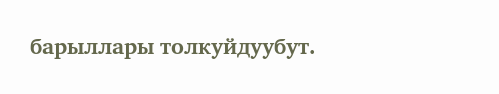барыллары толкуйдуубут.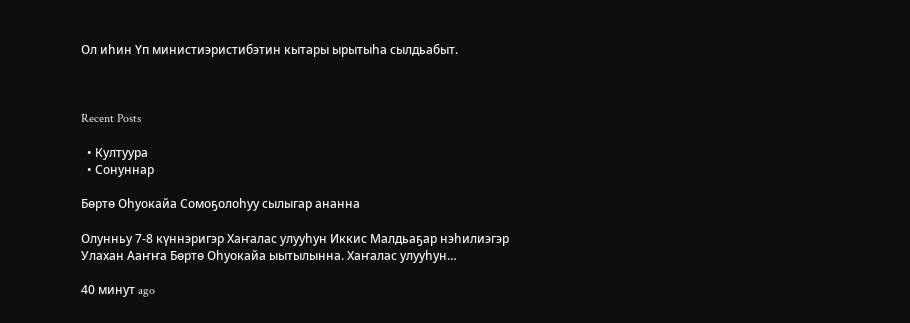Ол иһин Үп министиэристибэтин кытары ырытыһа сылдьабыт.



Recent Posts

  • Култуура
  • Сонуннар

Бөртө Оһуокайа Сомоҕолоһуу сылыгар ананна

Олунньу 7-8 күннэригэр Хаҥалас улууһун Иккис Малдьаҕар нэһилиэгэр Улахан Ааҥҥа Бөртө Оһуокайа ыытылынна. Хаҥалас улууһун…

40 минут ago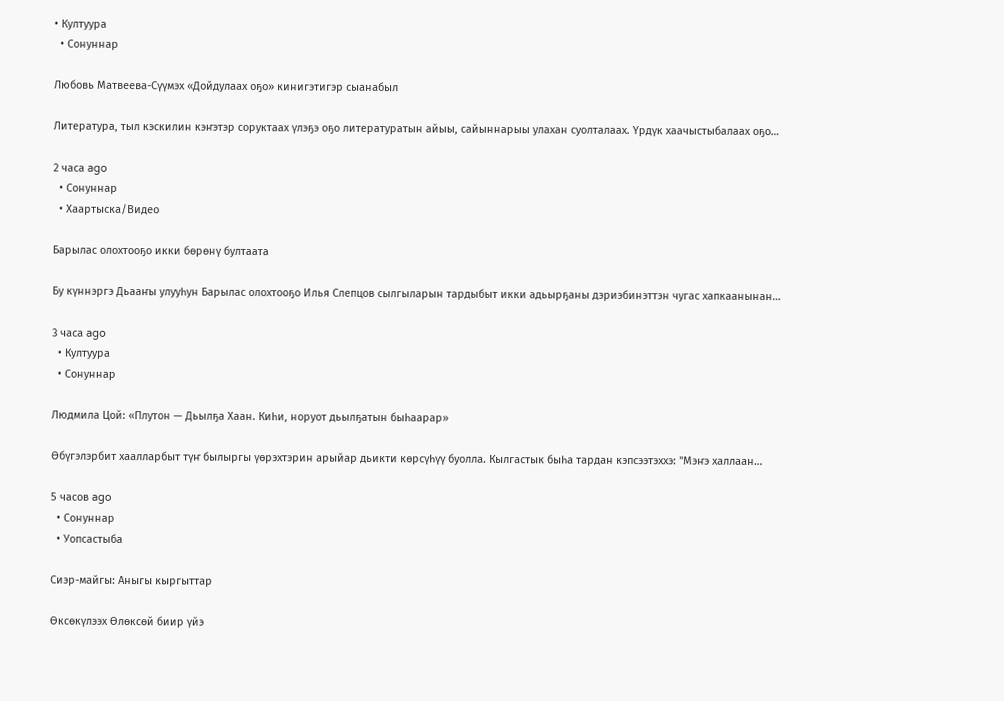• Култуура
  • Сонуннар

Любовь Матвеева-Сүүмэх «Дойдулаах оҕо» кинигэтигэр сыанабыл

Литература, тыл кэскилин кэҥэтэр соруктаах үлэҕэ оҕо литературатын айыы, сайыннарыы улахан суолталаах. Үрдүк хаачыстыбалаах оҕо…

2 часа ago
  • Сонуннар
  • Хаартыска/Видео

Барылас олохтооҕо икки бөрөнү бултаата

Бу күннэргэ Дьааҥы улууһун Барылас олохтооҕо Илья Слепцов сылгыларын тардыбыт икки адьырҕаны дэриэбинэттэн чугас хапкаанынан…

3 часа ago
  • Култуура
  • Сонуннар

Людмила Цой: «Плутон — Дьылҕа Хаан. Киһи, норуот дьылҕатын быһаарар»

Өбүгэлэрбит хаалларбыт түҥ былыргы үөрэхтэрин арыйар дьикти көрсүһүү буолла. Кылгастык быһа тардан кэпсээтэххэ: "Мэҥэ халлаан…

5 часов ago
  • Сонуннар
  • Уопсастыба

Сиэр-майгы: Аныгы кыргыттар

Өксөкүлээх Өлөксөй биир үйэ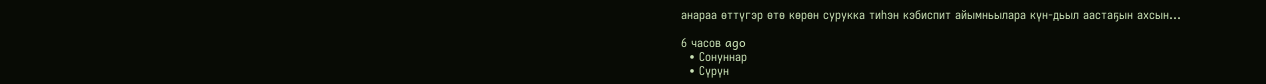анараа өттүгэр өтө көрөн сурукка тиһэн кэбиспит айымньылара күн-дьыл аастаҕын ахсын…

6 часов ago
  • Сонуннар
  • Сүрүн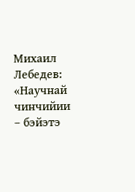Михаил Лебедев: «Научнай чинчийии – бэйэтэ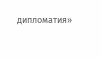дипломатия»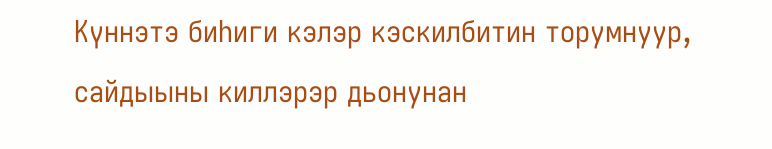Күннэтэ биһиги кэлэр кэскилбитин торумнуур, сайдыыны киллэрэр дьонунан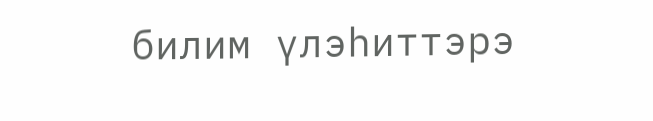билим үлэһиттэрэ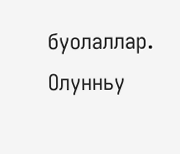буолаллар. Олунньу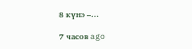8 күнэ –…

7 часов ago